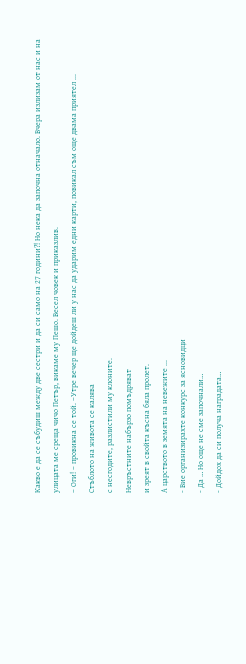Какво е да се събудиш между две сестри и да си само на 27 години?! Но нека да започна отначало. Вчера излизам от нас и на улицата ме среща чичо Петър, викаме му Пешо. Весел човек и приказлив.
– Оги! – провикна се той. –Утре вечер ще дойдеш ли у нас да ударим едни карти, повикал съм още двама приятел ...
Стъблото на живота се калява
с несгодите, разлистили му клоните.
Невръстните набързо помъдряват
и зреят в свойта късна бяла пролет.
А царството в земята на невежите ...
- Вие организирахте конкурс за ясновидци
- Да … Но още не сме започнали…
- Дойдох да си получа наградата…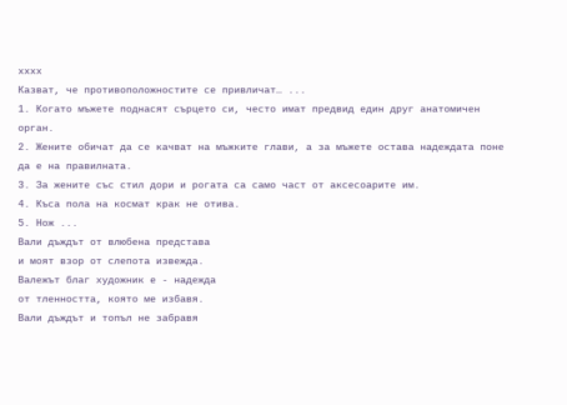хххх
Казват, че противоположностите се привличат… ...
1. Когато мъжете поднасят сърцето си, често имат предвид един друг анатомичен орган.
2. Жените обичат да се качват на мъжките глави, а за мъжете остава надеждата поне да е на правилната.
3. За жените със стил дори и рогата са само част от аксесоарите им.
4. Къса пола на космат крак не отива.
5. Нож ...
Вали дъждът от влюбена представа
и моят взор от слепота извежда.
Валежът благ художник е - надежда
от тленността, която ме избавя.
Вали дъждът и топъл не забравя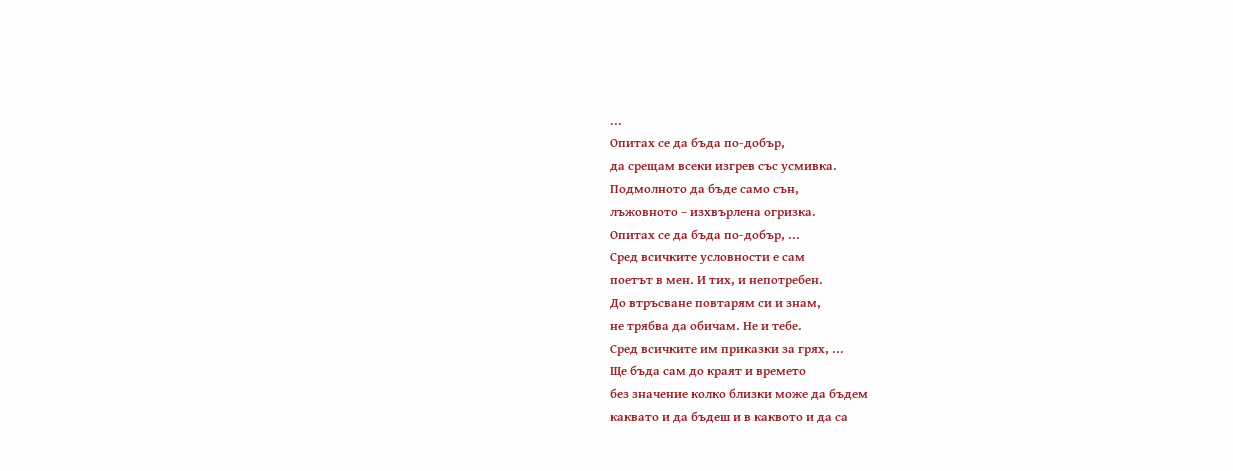...
Опитах се да бъда по-добър,
да срещам всеки изгрев със усмивка.
Подмолното да бъде само сън,
лъжовното – изхвърлена огризка.
Опитах се да бъда по-добър, ...
Сред всичките условности е сам
поетът в мен. И тих, и непотребен.
До втръсване повтарям си и знам,
не трябва да обичам. Не и тебе.
Сред всичките им приказки за грях, ...
Ще бъда сам до краят и времето
без значение колко близки може да бъдем
каквато и да бъдеш и в каквото и да са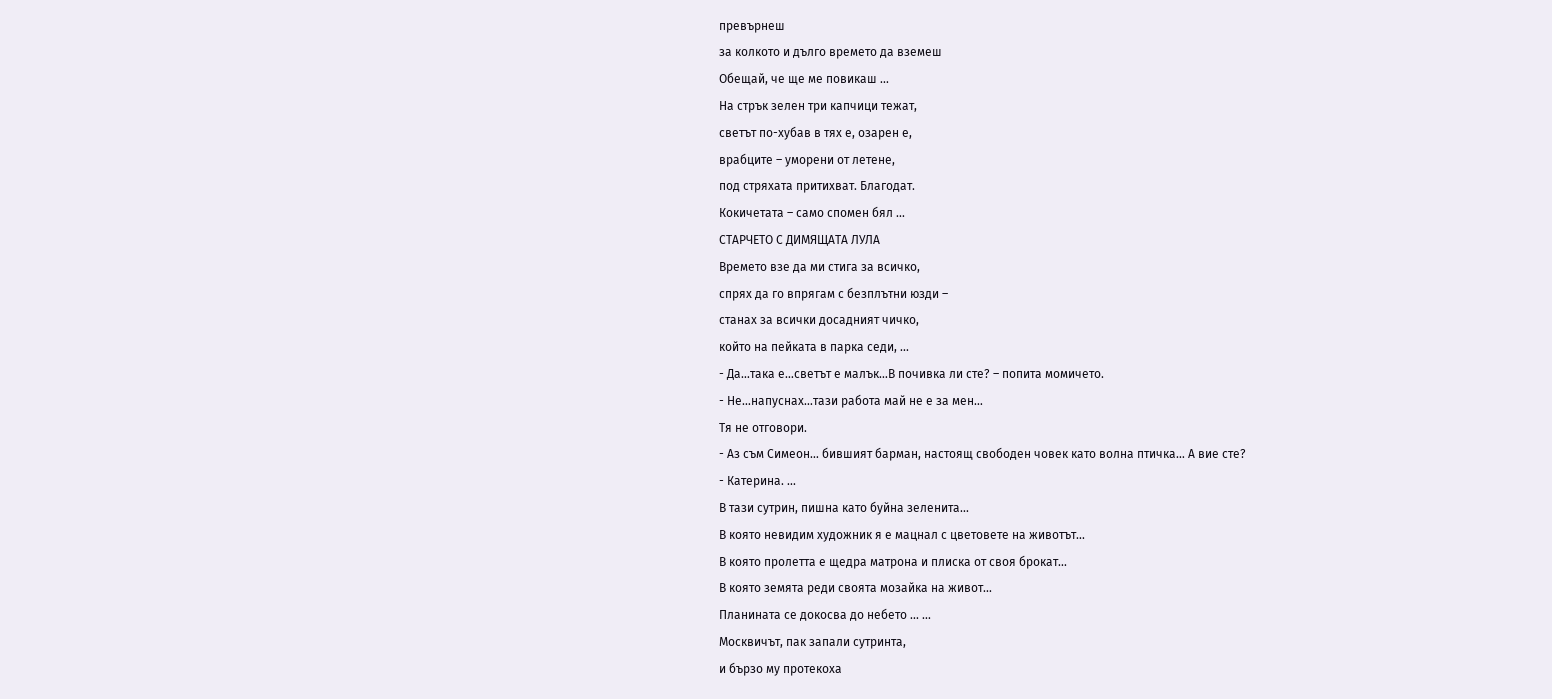превърнеш
за колкото и дълго времето да вземеш
Обещай, че ще ме повикаш ...
На стрък зелен три капчици тежат,
светът по-хубав в тях е, озарен е,
врабците – уморени от летене,
под стряхата притихват. Благодат.
Кокичетата – само спомен бял ...
СТАРЧЕТО С ДИМЯЩАТА ЛУЛА
Времето взе да ми стига за всичко,
спрях да го впрягам с безплътни юзди –
станах за всички досадният чичко,
който на пейката в парка седи, ...
- Да…така е…светът е малък…В почивка ли сте? – попита момичето.
- Не…напуснах…тази работа май не е за мен…
Тя не отговори.
- Аз съм Симеон… бившият барман, настоящ свободен човек като волна птичка… А вие сте?
- Катерина. ...
В тази сутрин, пишна като буйна зеленита...
В която невидим художник я е мацнал с цветовете на животът...
В която пролетта е щедра матрона и плиска от своя брокат...
В която земята реди своята мозайка на живот...
Планината се докосва до небето ... ...
Москвичът, пак запали сутринта,
и бързо му протекоха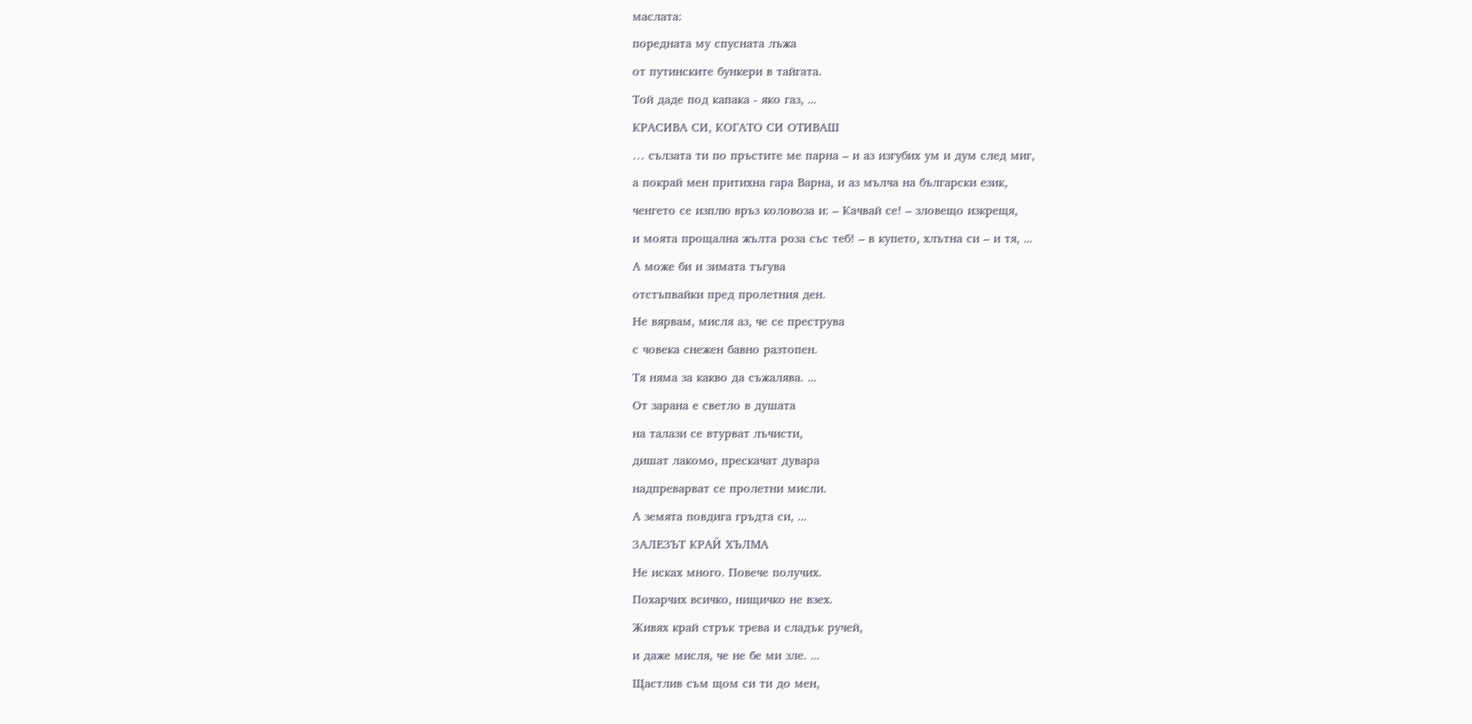маслата:
поредната му спусната лъжа
от путинските бункери в тайгата.
Той даде под капака - яко газ, ...
КРАСИВА СИ, КОГАТО СИ ОТИВАШ
… сълзата ти по пръстите ме парна – и аз изгубих ум и дум след миг,
а покрай мен притихна гара Варна, и аз мълча на български език,
ченгето се изплю връз коловоза и: – Качвай се! – зловещо изкрещя,
и моята прощална жълта роза със теб! – в купето, хлътна си – и тя, ...
А може би и зимата тъгува
отстъпвайки пред пролетния ден.
Не вярвам, мисля аз, че се преструва
с човека снежен бавно разтопен.
Тя няма за какво да съжалява. ...
От зарана е светло в душата
на талази се втурват лъчисти,
дишат лакомо, прескачат дувара
надпреварват се пролетни мисли.
А земята повдига гръдта си, ...
ЗАЛЕЗЪТ КРАЙ ХЪЛМА
Не исках много. Повече получих.
Похарчих всичко, нищичко не взех.
Живях край стрък трева и сладък ручей,
и даже мисля, че не бе ми зле. ...
Щастлив съм щом си ти до мен,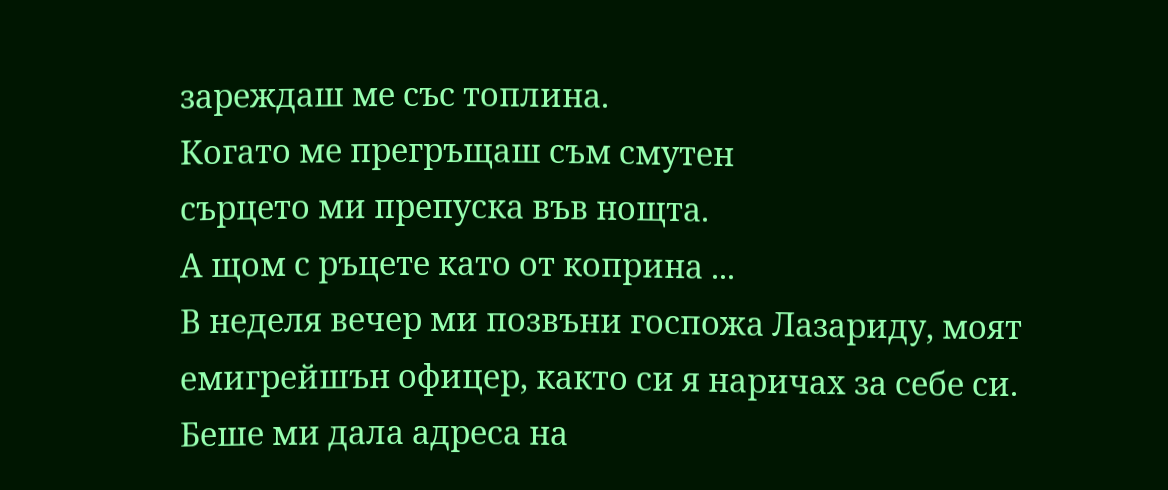зареждаш ме със топлина.
Когато ме прегръщаш съм смутен
сърцето ми препуска във нощта.
А щом с ръцете като от коприна ...
В неделя вечер ми позвъни госпожа Лазариду, моят емигрейшън офицер, както си я наричах за себе си. Беше ми дала адреса на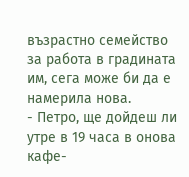възрастно семейство за работа в градината им, сега може би да е намерила нова.
- Петро, ще дойдеш ли утре в 19 часа в онова кафе-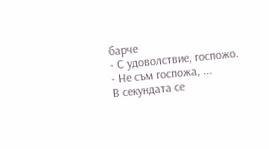барче
- С удоволствие, госпожо.
- Не съм госпожа, ...
В секундата се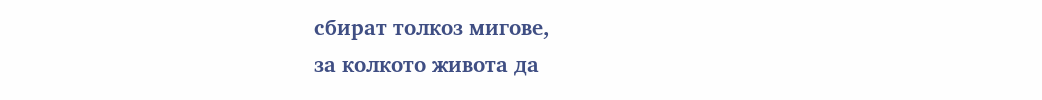сбират толкоз мигове,
за колкото живота да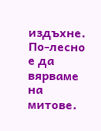издъхне.
По-лесно е да вярваме на митове.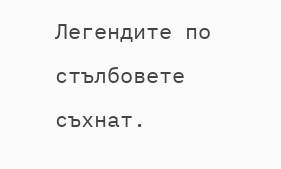Легендите по стълбовете съхнат.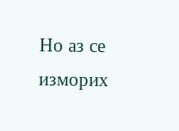Но аз се изморих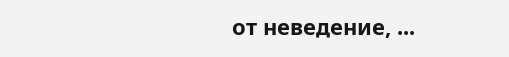от неведение, ...